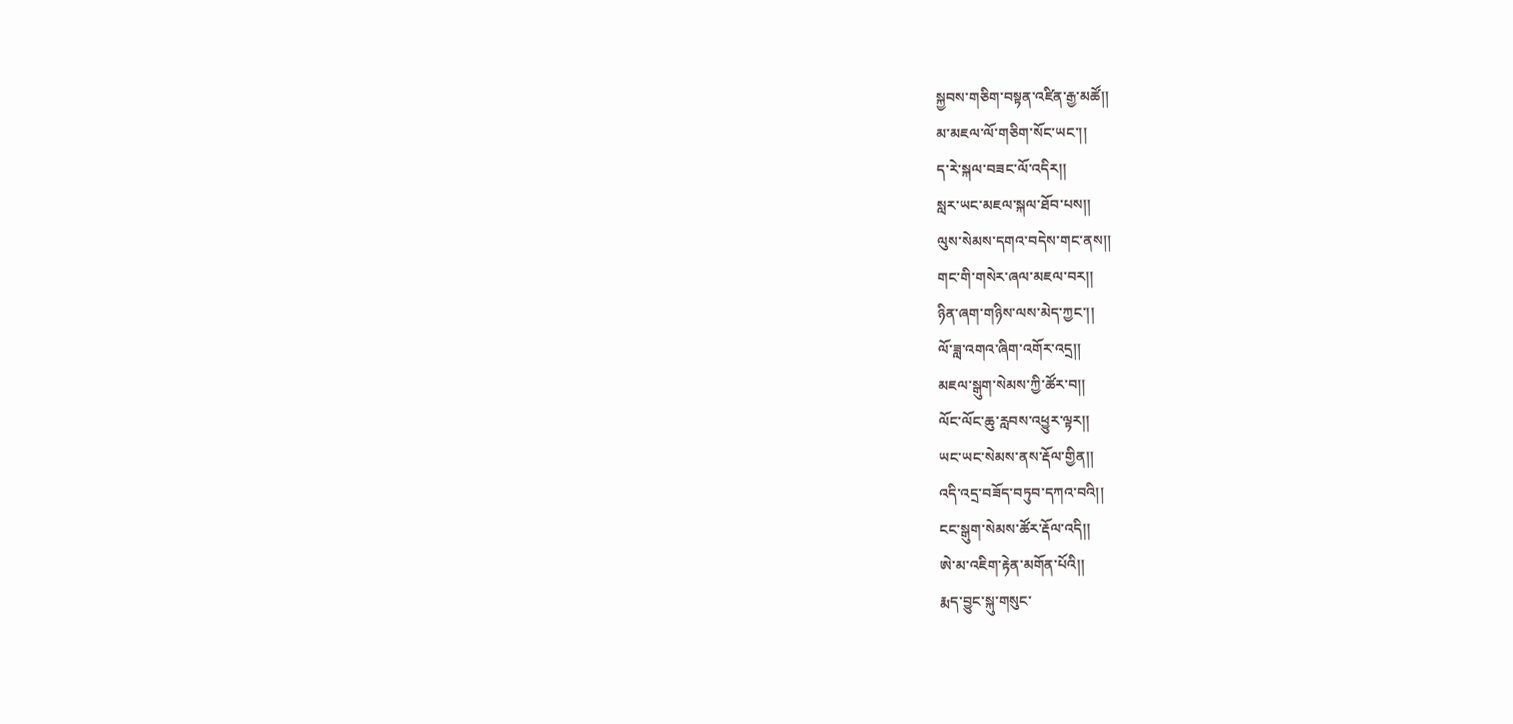སྐྱབས་གཅིག་བསྟན་འཛིན་རྒྱ་མཚོ།།
མ་མཇལ་ལོ་གཅིག་སོང་ཡང་།།
ད་རེ་སྐལ་བཟང་ལོ་འདིར།།
སླར་ཡང་མཇལ་སྐལ་ཐོབ་པས།།
ལུས་སེམས་དགའ་བདེས་གང་ནས།།
གང་གི་གསེར་ཞལ་མཇལ་བར།།
ཉིན་ཞག་གཉིས་ལས་མེད་ཀྱང་།།
ལོ་ཟླ་འགའ་ཞིག་འགོར་འདྲ།།
མཇལ་སྒུག་སེམས་ཀྱི་ཚོར་བ།།
ལོང་ལོང་ཆུ་རླབས་འཕྱུར་ལྟར།།
ཡང་ཡང་སེམས་ནས་རྡོལ་གྱིན།།
འདི་འདྲ་བཟོད་བཏུབ་དཀའ་བའི།།
ངང་སྒུག་སེམས་ཚོར་རྡོལ་འདི།།
ཨེ་མ་འཇིག་རྟེན་མགོན་པོའི།།
རྨད་བྱུང་སྐུ་གསུང་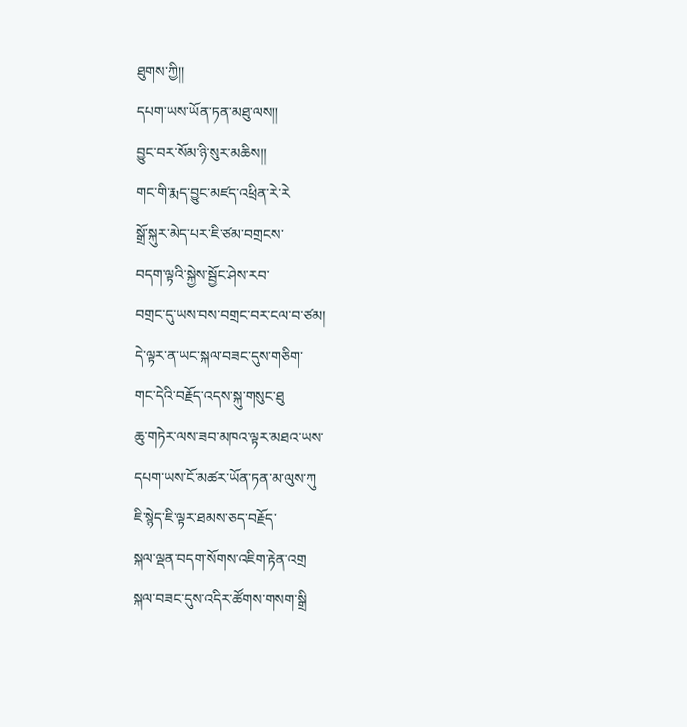ཐུགས་ཀྱི།།
དཔག་ཡས་ཡོན་ཏན་མཐུ་ལས།།
བྱུང་བར་སོམ་ཉི་སུར་མཆིས།།
གང་གི་རྨད་བྱུང་མཛད་འཕྲིན་རེ་རེ
སྒྲོ་སྐུར་མེད་པར་ཇི་ཙམ་བགྲངས་
བདག་ལྟའི་སྐྱེས་སྦྱོང་ཤེས་རབ་
བགྲང་དུ་ཡས་བས་བགྲང་བར་ངལ་བ་ཙམ།
དེ་ལྟར་ན་ཡང་སྐལ་བཟང་དུས་གཅིག་
གང་དེའི་བརྗོད་འདས་སྐུ་གསུང་ཐུ
ཆུ་གཏེར་ལས་ཟབ་མཁའ་ལྟར་མཐའ་ཡས་
དཔག་ཡས་ངོ་མཚར་ཡོན་ཏན་མ་ལུས་ཀུ
ཇི་སྙེད་ཇི་ལྟར་ཐམས་ཅད་བརྗོད་
སྐལ་ལྡན་བདག་སོགས་འཇིག་རྟེན་འགྲ
སྐལ་བཟང་དུས་འདིར་ཚོགས་གསག་སྒྲི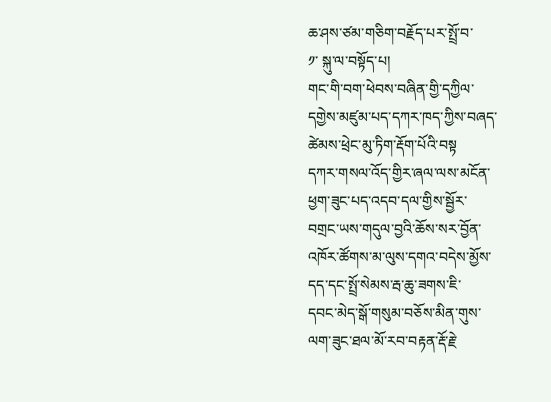ཆ་ཤས་ཙམ་གཅིག་བརྗོད་པར་སྤྲོ་བ་
༡་ སྐུ་ལ་བསྟོད་པ།
གང་གི་བག་ཕེབས་བཞིན་གྱི་དཀྱིལ་
དགྱེས་མཛུམ་པད་དཀར་ཁད་ཀྱིས་བཞད་
ཚེམས་ཕྲེང་མུ་ཏིག་རྡོག་པོའི་བསྟ
དཀར་གསལ་འོད་གྱིར་ཞལ་ལས་མངོན་
ཕྱག་ཟུང་པད་འདབ་དལ་གྱིས་སྦྱོར་
བགྲང་ཡས་གདུལ་བྱའི་ཆོས་སར་བྱོན་
འཁོར་ཚོགས་མ་ལུས་དགའ་བདེས་མྱོས་
དད་དང་སྤྲོ་སེམས་རྦ་ཆུ་ཟགས་ཇི་
དབང་མེད་སྒོ་གསུམ་བཅོས་མིན་གུས་
ལག་ཟུང་ཐལ་མོ་རབ་བརྟན་རྡོ་རྗེ་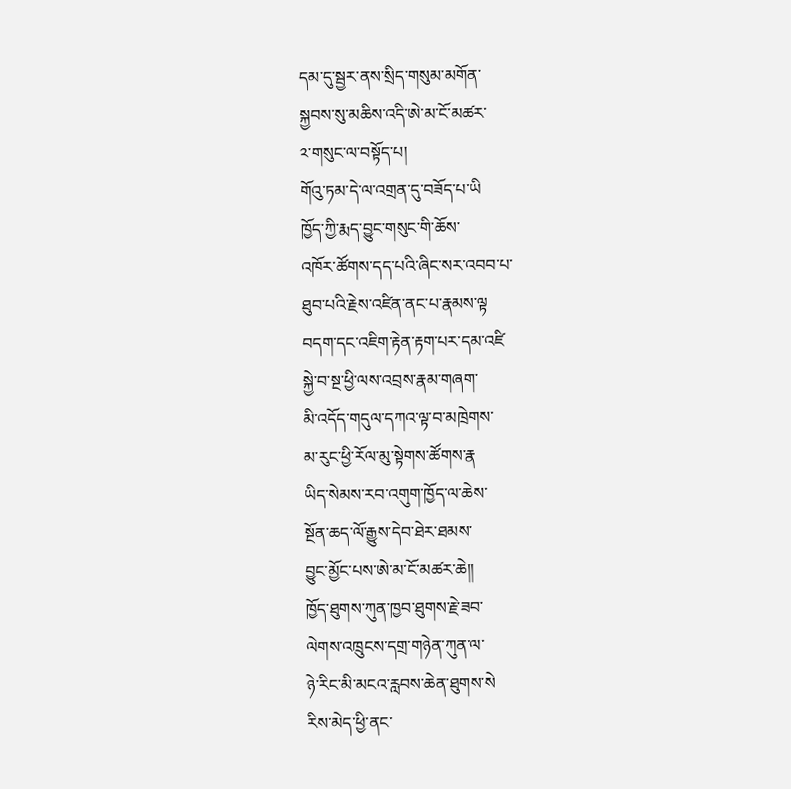དམ་དུ་སྦྱར་ནས་སྲིད་གསུམ་མགོན་
སྐྱབས་སུ་མཆིས་འདི་ཨེ་མ་ངོ་མཚར་
༢་གསུང་ལ་བསྟོད་པ།
གོའུ་ཏམ་དེ་ལ་འགྲན་དུ་བཟོད་པ་ཡི
ཁྱོད་ཀྱི་རྨད་བྱུང་གསུང་གི་ཆོས་
འཁོར་ཚོགས་དད་པའི་ཞིང་སར་འབབ་པ་
ཐུབ་པའི་རྗེས་འཛིན་ནང་པ་རྣམས་ལྟ
བདག་དང་འཇིག་རྟེན་རྟག་པར་དམ་འཛི
སྐྱེ་བ་སྔ་ཕྱི་ལས་འབྲས་རྣམ་གཞག་
མི་འདོད་གདུལ་དཀའ་ལྟ་བ་མཁྲེགས་
མ་རུང་ཕྱི་རོལ་མུ་སྟེགས་ཚོགས་རྣ
ཡིད་སེམས་རབ་འགུག་ཁྱོད་ལ་ཆེས་
སྔོན་ཆད་ལོ་རྒྱུས་དེབ་ཐེར་ཐམས་
བྱུང་མྱོང་པས་ཨེ་མ་ངོ་མཚར་ཆེ།།
ཁྱོད་ཐུགས་ཀུན་ཁྱབ་ཐུགས་རྗེ་ཟབ་
ལེགས་འཁྲུངས་དགྲ་གཉེན་ཀུན་ལ་
ཉེ་རིང་མི་མངའ་རླབས་ཆེན་ཐུགས་སེ
རིས་མེད་ཕྱི་ནང་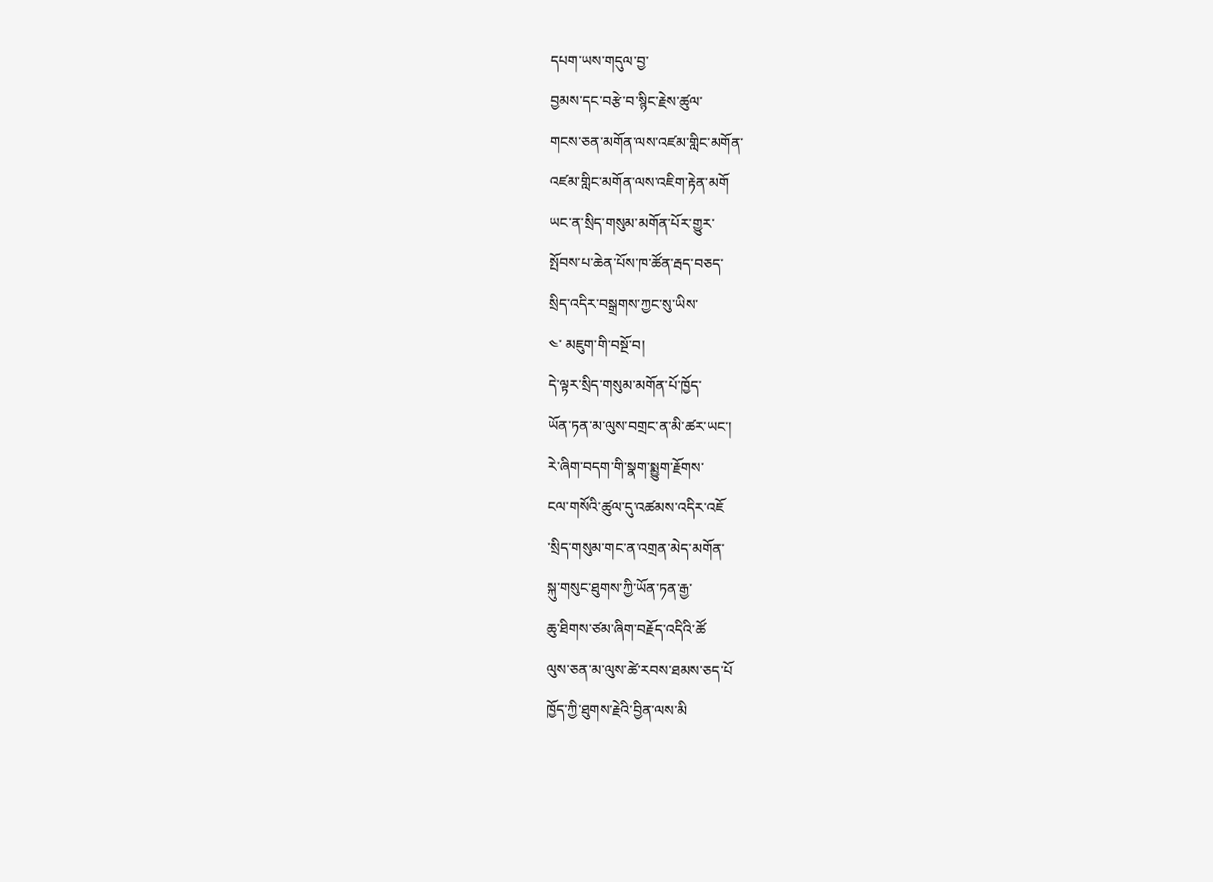དཔག་ཡས་གདུལ་བྱ་
བྱམས་དང་བརྩེ་བ་སྙིང་རྗེས་ཚུལ་
གངས་ཅན་མགོན་ལས་འཛམ་གླིང་མགོན་
འཛམ་གླིང་མགོན་ལས་འཇིག་རྟེན་མགོ
ཡང་ན་སྲིད་གསུམ་མགོན་པོར་གྱུར་
སྤོབས་པ་ཆེན་པོས་ཁ་ཚོན་རྦད་བཅད་
སྲིད་འདིར་བསྒྲགས་ཀྱང་སུ་ཡིས་
༤་ མཇུག་གི་བསྔོ་བ།
དེ་ལྟར་སྲིད་གསུམ་མགོན་པོ་ཁྱོད་
ཡོན་ཏན་མ་ལུས་བགྲང་ན་མི་ཚར་ཡང་།
རེ་ཞིག་བདག་གི་སྣག་སྨྱུག་རྗོགས་
ངལ་གསོའི་ཚུལ་དུ་འཚམས་འདིར་འཇོ
་སྲིད་གསུམ་གང་ན་འགྲན་མེད་མགོན་
སྐུ་གསུང་ཐུགས་ཀྱི་ཡོན་ཏན་རྒྱ་
ཆུ་ཐིགས་ཙམ་ཞིག་བརྗོད་འདིའི་ཚོ
ལུས་ཅན་མ་ལུས་ཚེ་རབས་ཐམས་ཅད་པོ
ཁྱོད་ཀྱི་ཐུགས་རྗེའི་བྱིན་ལས་མི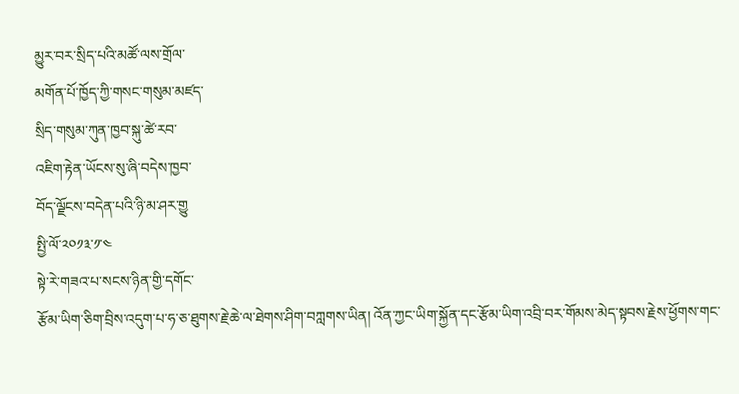མྱུར་བར་སྲིད་པའི་མཚོ་ལས་གྲོལ་
མགོན་པོ་ཁྱོད་ཀྱི་གསང་གསུམ་མཛད་
སྲིད་གསུམ་ཀུན་ཁྱབ་སྐུ་ཚེ་རབ་
འཇིག་རྟེན་ཡོངས་སུ་ཞི་བདེས་ཁྱབ་
བོད་ལྗོངས་བདེན་པའི་ཉི་མ་ཤར་གྱུ
སྤྱི་ལོ་༢༠༡༣་༡་༤
སྟེ་རེ་གཟའ་པ་སངས་ཉིན་གྱི་དགོང་
རྩོམ་ཡིག་ཅིག་བྲིས་འདུག་པ་ཧ་ཅ་ཐུགས་རྗེ་ཆེ་ལ་ཐེགས་ཤིག་བཀླགས་ཡིན། འོན་ཀྱང་ཡིག་སྐྱོན་དང་རྩོམ་ཡིག་འབྲི་བར་གོམས་མེད་སྟབས་རྗེས་ཕྱོགས་གང་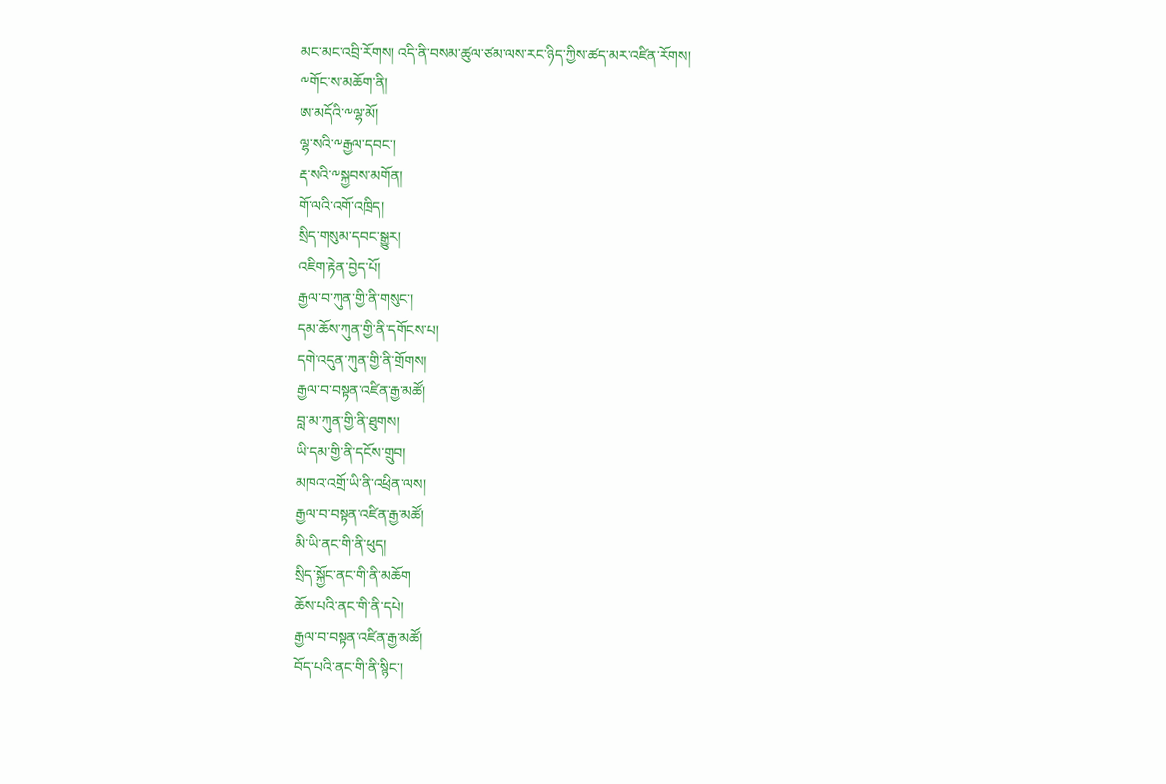མང་མང་འབྲི་རོགས། འདི་ནི་བསམ་ཚུལ་ཙམ་ལས་རང་ཉིད་ཀྱིས་ཚད་མར་འཛིན་རོགས།
༸གོང་ས་མཆོག་ནི།
ཨ་མདོའི་༸ལྷ་མོ།
ལྷ་སའི་༸རྒྱལ་དབང་།
རྡ་སའི་༸སྐྱབས་མགོན།
གོ་ལའི་འགོ་འཁྲིད།
སྲིད་གསུམ་དབང་སྒྱུར།
འཇིག་རྟེན་བྱེད་པོ།
རྒྱལ་བ་ཀུན་གྱི་ནི་གསུང་།
དམ་ཆོས་ཀུན་གྱི་ནི་དགོངས་པ།
དགེ་འདུན་ཀུན་གྱི་ནི་གྲོགས།
རྒྱལ་བ་བསྟན་འཛིན་རྒྱ་མཚོ།
བླ་མ་ཀུན་གྱི་ནི་ཐུགས།
ཡི་དམ་གྱི་ནི་དངོས་གྲུབ།
མཁའ་འགྲོ་ཡི་ནི་འཕྲིན་ལས།
རྒྱལ་བ་བསྟན་འཛིན་རྒྱ་མཚོ།
མི་ཡི་ནང་གི་ནི་ཕུད།
སྲིད་སྐྱོང་ནང་གི་ནི་མཆོག
ཆོས་པའི་ནང་གི་ནི་དཔེ།
རྒྱལ་བ་བསྟན་འཛིན་རྒྱ་མཚོ།
བོད་པའི་ནང་གི་ནི་སྙིང་།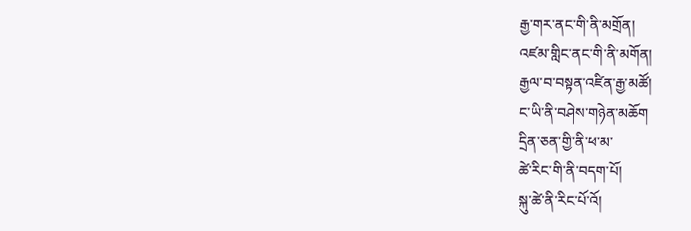རྒྱ་གར་ནང་གི་ནི་མགྲོན།
འཛམ་གླིང་ནང་གི་ནི་མགོན།
རྒྱལ་བ་བསྟན་འཛིན་རྒྱ་མཚོ།
ང་ཡི་ནི་བཤེས་གཉེན་མཆོག
དྲིན་ཅན་གྱི་ནི་ཕ་མ་
ཚེ་རིང་གི་ནི་བདག་པོ།
སྐུ་ཚེ་ནི་རིང་པོ་འོ།